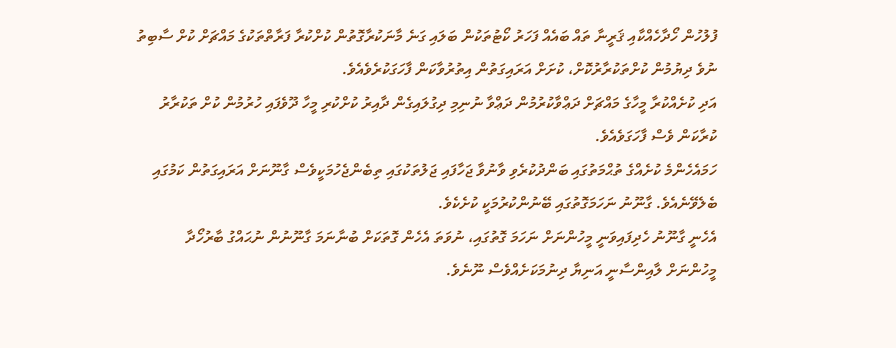ފުލުހުން ހޯދާހެއްކާއި ޤަރީނާ ތައް ބައެއް ފަހަރު ކޯޓުތަކުން ބަލައި ގަނެ މާނަކުރާގޮތުން ކުށްކުރާ ފަރާތްތަކުގެ މައްޗަށް ކުށް ސާބިތު ނުވެ ދިޔުމުން ކުށްތަކުރާރުކޮށް، ކުށަށް އަރައިގަތުން އިތުރުވާކަން ފާހަގަކުރެވެއެވެ.
އަދި ކުށެއްކުރާ މީހާގެ މައްޗަށް ދަޢްވާކުރުމުން ދަޢްވާ ނުނިމި ދިގުލައިގެން ދާއިރު ކުށްކުރި މީހާ ދޫވެފައި ހުރުމުން ކުށް ތަކުރާރު ކުރާކަން ވެސް ފާހަގަވެއެވެ.
ހަމައެހެންމެ ކުށެއްގެ ތުޙްމަތުގައި ބަންދުކުރެވި ވާނުވާ ޖަހާފައި ޖަލުތަކުގައި ތިބެންޖެހުމަކީވެސް ގާނޫނަށް އަރައިގަތުން ކަމުގައި ބެލެވޭނެއެވެ. ގާނޫނު ނަހަމަގޮތުގައި ބޭނުންކުރުމަކީ ކުށެކެވެ.
އެހެނީ ގާނޫނު ހެދިފައިވަނީ މީހުންނަށް ނަހަމަ ގޮތުގައި، ނުވަތަ އެހެން ގޮތަކަށް ބުނާނަމަ ގާނޫނުން ނުޙައްގު ބާރުހޯދާ މީހުންނަށް ލާއިންސާނީ އަނިޔާ ދިނުމަކަށެއްވެސް ނޫނެވެ.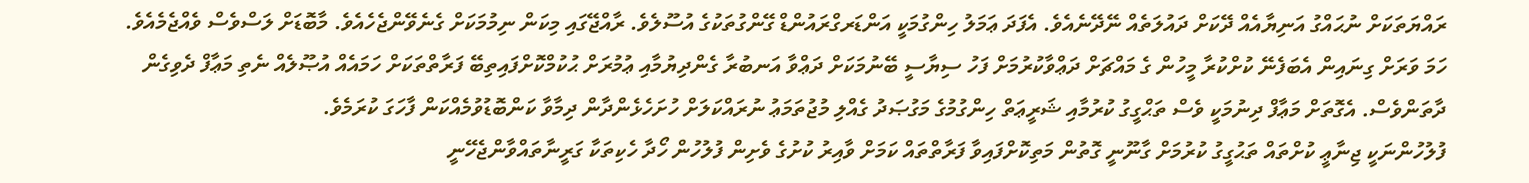ރައްޔަތަކަށް ނުޙައްގު އަނިޔާއެއް ދޭކަށް ދައުލަތެއް ނޭދޭނެއެވެ. އެފަދަ ޢަމަލު ހިންގުމަކީ އަންޑަރގްރައުންޑް ގޭންގުތަކުގެ އުސޫލެވެ. ރާއްޖޭގައި މިކަން ނިމުމަކަށް ގެނެވޭންޖެހެއެވެ. މާބޮޑަށް ލަސްވެސް ވެއްޖެމެއެވެ.
ހަމަ ވަރަށް ގިނައިން އެބަފެނޭ ކުށްކުރާ މީހުން ގެ މައްޗަށް ދަޢްވާކުރުމަށް ފަހު ސިޔާސީ ބޭނުމަކަށް ދަޢްވާ އަނބުރާ ގެންދިޔުމާއި ޢުމުރަށް ޙުކުމްކޮށްފައިތިބޭ ފަރާތްތަކަށް ހަމައެއް އުޞޫލެއް ނެތި މަޢާފް ދެވިގެން ދާތަންވެސް. އެގޮތަށް މަޢާފް ދިނުމަކީ ވެސް ތަޙްގީގު ކުރުމާއި ޝަރީޢަތް ހިންގުމުގެ މަގުޞަދު ގެއްލި މުޖުތަމަޢު ނުރައްކަލަށް ހުށަހެޅެންދާން ދިމާވާ ކަންބޮޑުވުމެއްކަން ފާހަގަ ކުރަމެވެ.
ފުލުހުންނަކީ ޖިނާޢީ ކުށްތައް ތަޙުގީގު ކުރުމަށް ގާނޫނީ ގޮތުން މަތިކޮށްފައިވާ ފަރާތްތައް ކަމަށް ވާއިރު ކުށުގެ ވެށިން ފުލުހުން ހޯދާ ހެކިތަކާ ގަރީނާތައްވާންޖެހޭނީ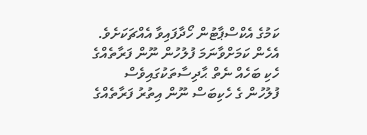ކަމުގެ އެކްސްޕާޓުން ހޯދާފައިވާ އެއްޗަކަށެވެ.
އެހެން ކަމަށްވާނަމަ ފުލުހުން ނޫން ފަރާތެއްގެ ހެކި ބަހެއް ނެތް ޙާދިސާތަކުގައިވެސް ފުލުހުން ގެ ހެކިބަސް ނޫން އިތުރު ފަރާތެއްގެ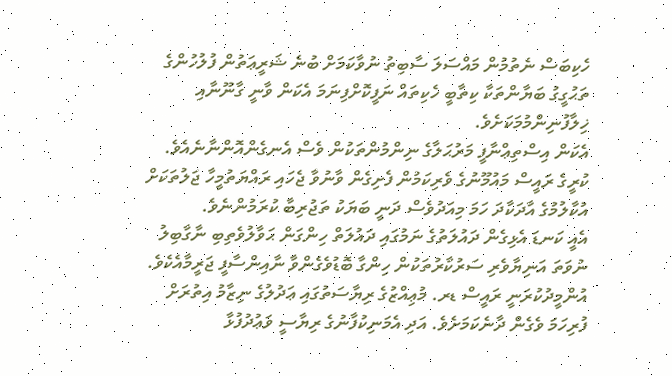ހެކިބަސް ނެތުމުން މައްސަލަ ސާބިތު ނުވާކަމަށް ބުނެ ޝަރީޢަތުން ފުލުހުންގެ ތަޙުގީގު ބަޔާންތަކާ ކިތާބީ ހެކިތައް ނަފީކޮށްފިނަމަ އެކަން ވާނީ ގާނޫނާއި ޚިލާފުނިންމުމަކަށެވެ.
އެކަން އިސްތިޢްނާފީ މަރުޙަލާގެ ނިންމުންތަކުން ވެސް އެނގެންއޮންނާނެއެވެ. ކުރީގެ ރައީސް މައުމޫނުގެ ވެރިކަމުން ފެށިގެން ވާނުވާ ޖެހައި ރައްޔަތުމީހާ ޖަލުތަކަށް އުކާލުމުގެ އާދަކާދަ ހަމަ މިއަދުވެސް ދަނީ ބަޔަކު ތަޖުރިބާ ކުރަމުންނެވެ.
އެއީ ކަނޑަ އެޅިގެން ދައުލަތުގެ ނަމުގައި ދައުލަތް ހިންގަން ޙަވާލުވެތިބި ނާގާބިލު ނުވަތަ އަނިޔާވެރި ސަރުކާރުތަކުން ހިންގާ ބޮޑުވެގެންވާ ނާއިންސާފީ ޖަރީމާއެކެވެ.
އުންމީދުކުރަނީ ރައީސް ޑރ. މުޢިއްޒުގެ ރިޔާސަތުގައި ޢަދުލުގެ ނިޒާމު އިތުރަށް ފުރިހަމަ ވެގެން ދާނެކަމަށެވެ. އަދި އެމަނިކުފާނުގެ ރިޔާސީ ވަޢުދުފުޅާ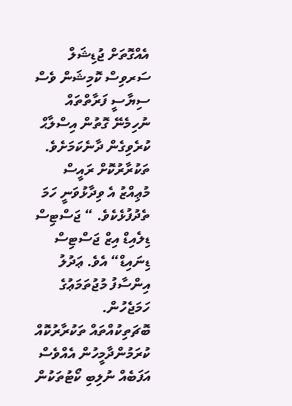އެއްގޮތަށް ޖުޑިޝަލް ސަރވިސް ކޮމިޝަން ވެސް ސިޔާސީ ފަރާތްތައް ނުހިމެނޭ ގޮތުން އިސްލާޙް ކުރެވިގެން ދާނެކަމަށެވެ. ތަކުރާރުކޮށް ރައީސް މުޢިއްޒު އެ ވިދާޅުވަނީ ހަމަ ތެދުފުޅެކެވެ. “ ޖަސްޓިސް ޑިލެއިޑް އިޒް ޖަސްޓިސް ޑިނައިޑް“ އެވެ. ޢަދުލު އިންސާފު މުޖުތަމަޢުގެ ހަމަޖެހުން.
ބޮޗަތިކުއްތައް ތަކުރާރުކޮއް ކުރަމުންދާމީހުން އެއްވެސް އަފަބެއް ނުލިބި ކޯޓުތަކުން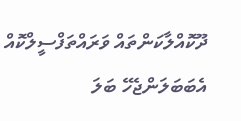ދޫކޮއްލާކަންތައް ވަރައްތަފްސީލްކޮއް އެބަބަލަންޖެހޭ ބަލަ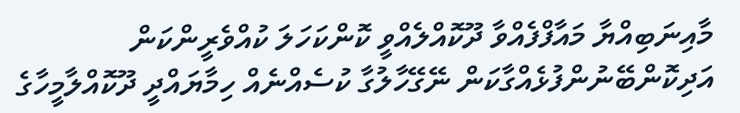މާއިނަބިއްޔާ މައާފްފެއްވާ ދޫކޮއްލެއްވީ ކޮންކަހަލަ ކުއްވެރީންކަން އަދިކޮންބޭނުންފުޅެއްގާކަން ނޭގޭހާލުގާ ކުސެއްނެއް ހިމާޔައްދީ ދޫކޮއްލާމީހާގެ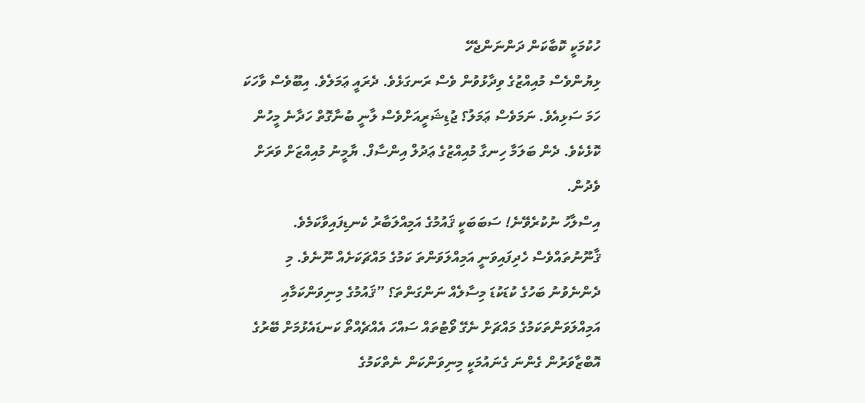ހުކުމަކީ ކޮބާކަން ދަންނަންޖެހޭ
ޅިޔުންވެސް މުއިއްޒުގެ ވިދާޅުވުން ވެސް ރަނގަޅެވެ. ދެރައީ ޢަމަލެވެ. އިބޫވެސް ވާހަކަ ހަމަ ސަޅިއެވެ. ނަމަވެސް ޢަމަލު؟ ޖުޑިޝަރީއަށްވެސް ލާނީ ބުނާގޮތް ހަދާނެ މީހުން ކޮޅެކެވެ. ދެން ބަލަމާ ހިނގާ މުއިއްޒުގެ ޢަދުލް އިންސާފް. ޔާމީނު މުއިއްޒަށް ވަރަށް ވެދުން.
އިސްލާހު ނުކުރެވޭނެ! ސަބަބަކީ ޤައުމުގެ އަމިއްލަބާރު ކެނޑިފައިވާކަމެވެ. ޤާނޫނުތައްވެސް ހެދިފައިވަނީ އަމިއްލަވަންތަ ކަމުގެ މައްޗަކަށެއް ނޫނެވެ. މި ދެންނެވުނު ބަހުގެ ކުޑަކުޑަ މިސާލެއް ނަންގަންތަ؟ ”ޤައުމުގެ މިނިވަންކަމާއި އަމިއްލަވަންތަކަމުގެ މައްޗަށް ނެގޭ ވޯޓުތައް ސައްހަ އެއްޗެއްތޯ ކަނޑައެޅުމަށް ބޭރުގެ އޮބްޒާވަރުން ގެންނަ ގެނައުމަކީ މިނިވަންކަން ނެތްކަމުގެ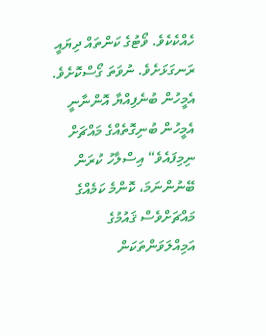ހެއްކެކެވެ. ވޯޓުގެ ކަންތައް ދިޔައީ ރަނގަޅަށެވެ. ނުވަތަ ގޯސްކޮށެވެ. އެމީހުން ބުނެފިއްޔާ އޮންނާނީ އެމީހުން ބުނިގޮތެއްގެ މައްޗަށް ނިމިފައެވެ“ އިސްލާހު ކުރަން ބޭނުންނަމަ، ކޮންމެ ކަމެއްގެ މައްޗަށްވެސް ޤައުމުގެ އަމިއްލަވަންތަކަން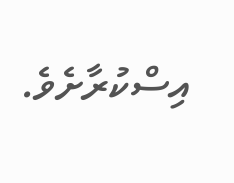އިސްކުރާށެވެ.